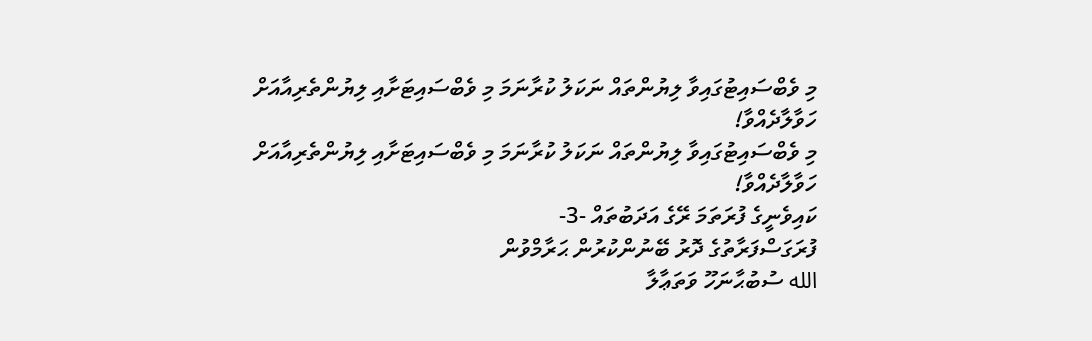މި ވެބްސައިޓުގައިވާ ލިޔުންތައް ނަކަލު ކުރާނަމަ މި ވެބްސައިޓަށާއި ލިޔުންތެރިއާއަށް ހަވާލާދެއްވާ!
މި ވެބްސައިޓުގައިވާ ލިޔުންތައް ނަކަލު ކުރާނަމަ މި ވެބްސައިޓަށާއި ލިޔުންތެރިއާއަށް ހަވާލާދެއްވާ!
ކައިވެނީގެ ފުރަތަމަ ރޭގެ އަދަބުތައް -3-
ފުރަގަސްފަރާތުގެ ދޮރު ބޭނުންކުރުން ޙަރާމްވުން
الله ސުބުޙާނަހޫ ވަތަޢާލާ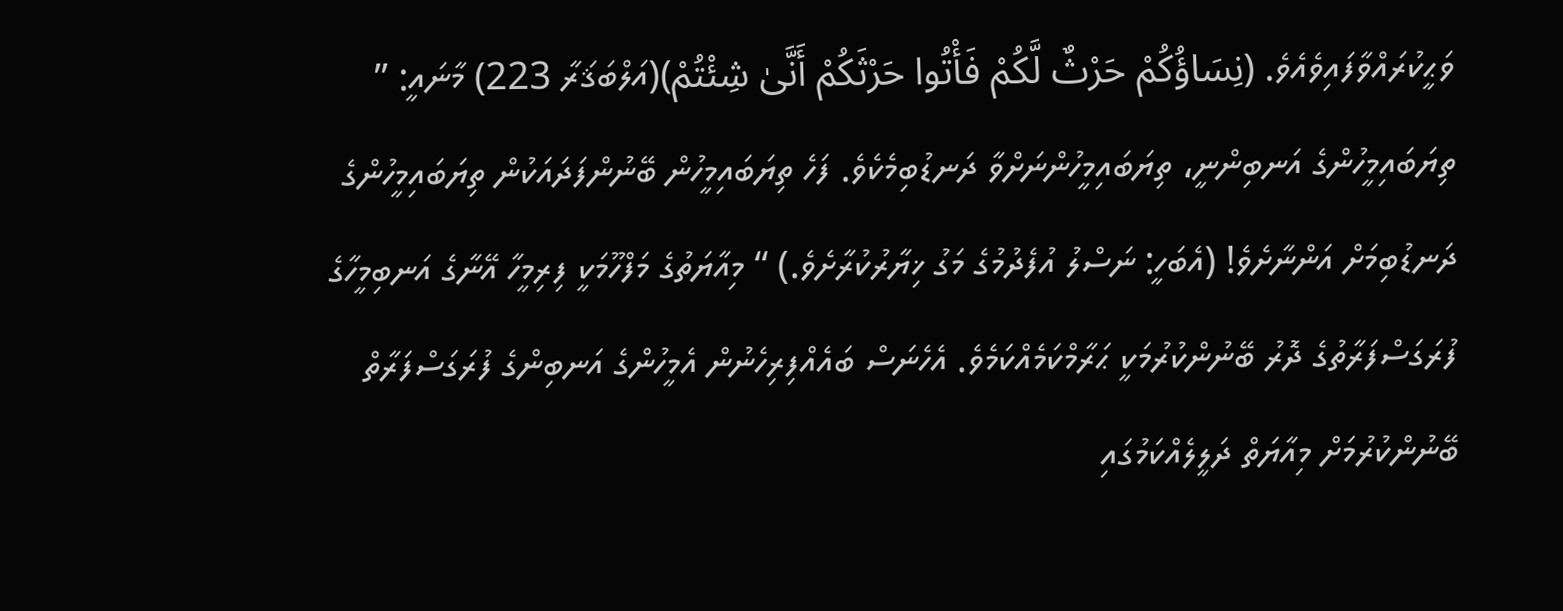ވަޙީކުރައްވާފައިވެއެވެ. (نِسَاؤُكُمْ حَرْثٌ لَّكُمْ فَأْتُوا حَرْثَكُمْ أَنَّىٰ شِئْتُمْ)(އަލްބަޤަރާ 223) މާނައީ: ” ތިޔަބައިމީހުންގެ އަނބިންނީ، ތިޔަބައިމީހުންނަށްވާ ދަނޑުބިމެކެވެ. ފަހެ ތިޔަބައިމީހުން ބޭނުންފަދައަކުން ތިޔަބައިމީހުންގެ ދަނޑުބިމަށް އަންނާށެވެ! (އެބަހީ: ނަސްލު އުފެދުމުގެ މަގު ޚިޔާރުކުރާށެވެ.) “ މިއާޔަތުގެ މަފްހޫމަކީ ފިރިމީހާ އޭނާގެ އަނބިމީހާގެ ފުރަގަސްފަރާތުގެ ދޮރު ބޭނުންކުރުމަކީ ޙަރާމްކަމެއްކަމެވެ. އެހެނަސް ބައެއްފިރިހެނުން އެމީހުންގެ އަނބިންގެ ފުރަގަސްފަރާތް ބޭނުންކުރުމަށް މިއާޔަތް ދަލީލެއްކަމުގައި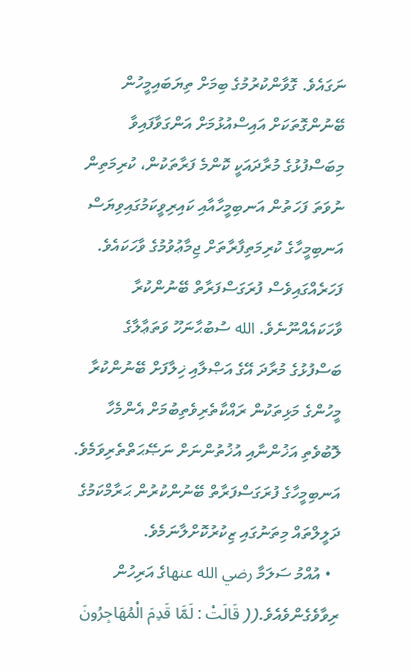ނަގައެވެ. ގޮވާންކުރުމުގެ ބިމަށް ތިޔަބައިމީހުން ބޭނުންގޮތަކަށް އައިސްއުޅުމަށް އަންގަވާފައިވާ މިބަސްފުޅުގެ މުރާދައަކީ ކޮންމެ ފަރާތަކުން، ކުރިމަތިން ނުވަތަ ފަހަތުން އަނބިމީހާއާއި ކައިރިވީކަމުގައިވިޔަސް އަނބިމީހާގެ ކުރިމަތިފާރާތަށް ޖިމާޢުވުމުގެ ވާހަކައެވެ. ފަހަރެއްގައިވެސް ފުރަގަސްފަރާތް ބޭނުންކުރާ ވާހަކައެއްނޫނެވެ. الله ސުބުޙާނަހޫ ވަތަޢާލާގެ ބަސްފުޅުގެ މުރާދަ އޭގެ އަޞްލާއި ޚިލާފަށް ބޭނުންކުރާ މީހުންގެ މަޅިތަކުން ރައްކާތެރިވެތިބުމަށް އެންމެހާ ލޮބުވެތި އަޚުންނާއި އުޚުތުންނަށް ނަޞޭޙަތްތެރިވަމެވެ. އަނބިމީހާގެ ފުރަގަސްފަރާތް ބޭނުންކުރުން ޙަރާމްކަމުގެ ދަލީލްތައް މިތަނުގައި ޒިކުރުކޮށްލާނަމެވެ.
  • އުއްމު ސަލަމާ رضي الله عنهاގެ އަރިހުން ރިވާވެގެންވެއެވެ.(( قَالَتْ : لَمَّا قَدِمَ الْمُهَاجِرُونَ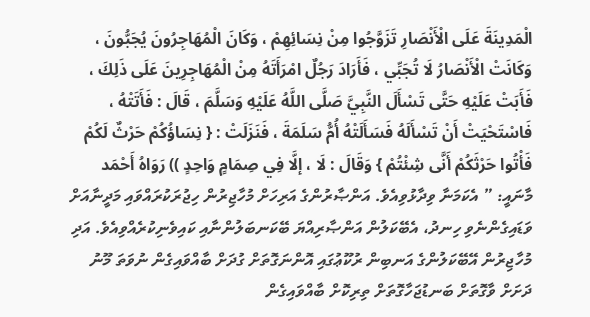الْمَدِينَةَ عَلَى الْأَنْصَارِ تَزَوَّجُوا مِنْ نِسَائِهِمْ ، وَكَانَ الْمُهَاجِرُونَ يُجَبُّونَ ، وَكَانَتْ الْأَنْصَارُ لَا تُجَبِّي ، فَأَرَادَ رَجُلٌ امْرَأَتَهُ مِنْ الْمُهَاجِرِينَ عَلَى ذَلِكَ ، فَأَبَتْ عَلَيْهِ حَتَّى تَسْأَلَ النَّبِيَّ صَلَّى اللَّهُ عَلَيْهِ وَسَلَّمَ ، قَالَ : فَأَتَتْهُ ، فَاسْتَحْيَتْ أَنْ تَسْأَلَهُ فَسَأَلَتْهُ أُمُّ سَلَمَةَ ، فَنَزَلَتْ : { نِسَاؤُكُمْ حَرْثٌ لَكُمْ فَأْتُوا حَرْثَكُمْ أَنَّى شِئْتُمْ } وَقَالَ : لَا ، إلَّا فِي صِمَامٍ وَاحِدٍ )) رَوَاهُ أَحْمَد މާނައީ: ” އެކަމަނާ ވިދާޅުވިއެވެ. އަންޞާރުންގެ އަރިހަށް މުހާޖިރުން ހިޖުރަކުރައްވައި މަދީނާއަށް ވަޑައިގެންނެވި ހިނދު، އެބޭކަލުން އަންޞާރިއްޔަ ބޭކަނބަލުންނާއި ކައިވެނިކުރެއްވިއެވެ. އަދި މުހާޖިރުން އޭބޭކަލުންގެ އަނބިން ރުކޫޢުގައި އޮންނަގޮތަށް ގުދަށް ބާއްވައިގެން ނުވަތަ މޫނު ދަށަށް ވާގޮތަށް ބަނޑުޖަހާގޮތަށް ތިރިކޮށް ބާއްވައިގެން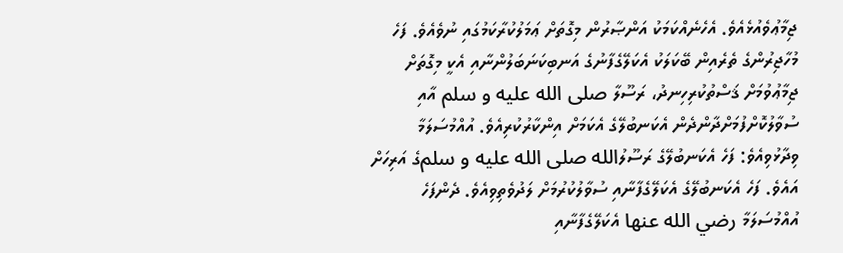ޖިމާޢުވެއުޅެއެވެ. އެހެނެއްކަމަކު އަންޞާރުން މިގޮތަށް ޢަމަލުކުރާކަމުގައި ނުވެއެވެ. ފަހެ މުހާޖިރުންގެ ތެރެއިން ބޭކަލަކު އެކަލޭގެފާނުގެ އަނބިކަނަބަލުންނާއި އެކީ މިގޮތަށް ޖިމާޢުވުމަށް ޤަސްތުކުރިހިނދު، ރަސޫލާ صلى الله عليه و سلم އާއި ސުވާލުކޮށްފުމަށްދާންދެން އެކަނބުލޭގެ އެކަމަށް އިންކާރުކުރިއެވެ. އުއްމުސަލަމާ ވިދާޅުވިއެވެ: ފަހެ އެކަނބުލޭގެ ރަސޫލުالله صلى الله عليه و سلمގެ އަރިހަށް އައެވެ. ފަހެ އެކަނބުލޭގެ އެކަލޭގެފާނާއި ސުވާލުކުރުމަށް ލަދުވެތިވިއެވެ. ދެންފަހެ އުއްމުސަލަމާ رضي الله عنها އެކަލޭގެފާނާއި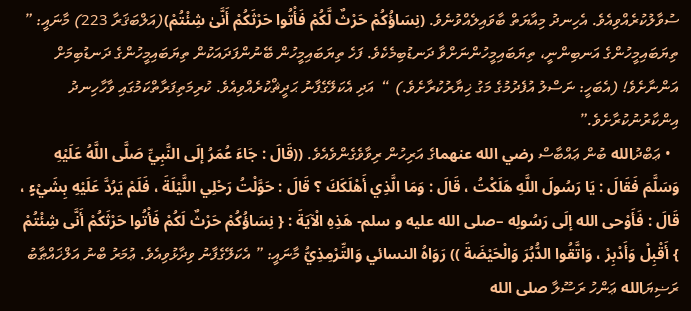ސުވާލުކުރެއްވިއެވެ. އެހިނދު މިއާޔަތް ބާވައިލެއްވުނެވެ. (نِسَاؤُكُمْ حَرْثٌ لَّكُمْ فَأْتُوا حَرْثَكُمْ أَنَّىٰ شِئْتُمْ)(އަލްބަޤަރާ 223) މާނައީ: ” ތިޔަބައިމީހުންގެ އަނބިންނީ، ތިޔަބައިމީހުންނަށްވާ ދަނޑުބިމެކެވެ. ފަހެ ތިޔަބައިމީހުން ބޭނުންފަދައަކުން ތިޔަބައިމީހުންގެ ދަނޑުބިމަށް އަންނާށެވެ! (އެބަހީ: ނަސްލު އުފެދުމުގެ މަގު ޚިޔާރުކުރާށެވެ.) “  އަދި އެކަލޭގެފާނު ޙަދީޘްކުރެއްވިއެވެ. ކުރިމަތިފަރާތްކަމުގައި ވާހާހިނދު އިންކާރުނުކުރާށެވެ.”
  • ޢަބްދުالله ބުން ޢައްބާސް رضي الله عنهماގެ އަރިހުން ރިވާވެގެންވެއެވެ. ((قَالَ : جَاءَ عُمَرُ إلَى النَّبِيِّ صَلَّى اللَّهُ عَلَيْهِ وَسَلَّمَ فَقَالَ : يَا رَسُولَ اللَّهِ هَلَكْتُ ، قَالَ : وَمَا الَّذِي أَهْلَكَكَ ؟ قَالَ : حَوَّلْتُ رَحْلِي اللَّيْلَةَ ، فَلَمْ يَرُدَّ عَلَيْهِ بِشَيْءٍ ، قَالَ : فَأَوْحى الله إلَى رَسُولِه –صلى الله عليه و سلم- هَذِهِ الْآيَةَ : { نِسَاؤُكُمْ حَرْثٌ لَكُمْ فَأْتُوا حَرْثَكُمْ أَنَّى شِئْتُمْ } أَقْبِلْ وَأَدْبِرْ ، وَاتَّقُوا الدُّبُرَ وَالْحَيْضَةَ )) رَوَاهُ النسائي وَالتِّرْمِذِيُّ މާނައީ: ” އެކަލޭގެފާނު ވިދާޅުވިއެވެ. ޢުމަރު ބްނު އަލްޚައްޠާބު ރަޟިޔަالله ޢަންހު ރަސޫލާ صلى الله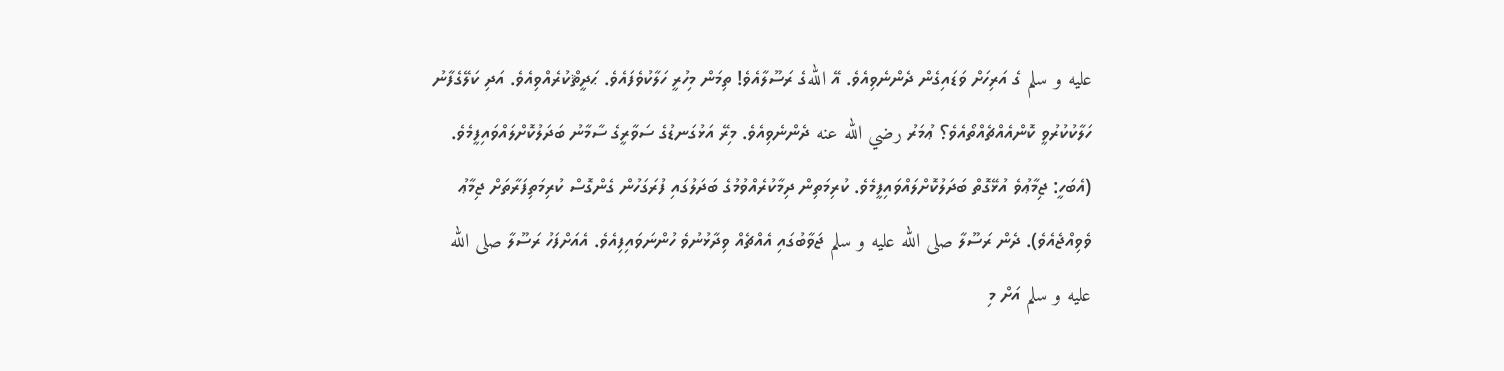عليه و سلم ގެ އަރިހަށް ވަޑައިގެން ދެންނެވިއެވެ. އޭ اللهގެ ރަސޫލާއެވެ! ތިމަން މިހުރީ ހަލާކުވެފައެވެ. ޙަދީޘްކުރެއްވިއެވެ. އަދި ކަލޭގެފާނު ހަލާކުކުރުވީ ކޮންއެއްޗެއްތޯއެވެ؟ ޢުމަރު رضي الله عنه ދެންނެވިއެވެ. މިރޭ އަޅުގަނޑުގެ ސަވާރީގެ ސާމާނު ބަދަލުކޮށްލައްވައިފީމެވެ. (އެބަހީ: ޖިމާޢުވެ އުޅޭގޮތް ބަދަލުކޮށްލައްވައިފީމެވެ. ކުރިމަތިން ދިމާކުރެއްވުމުގެ ބަދަލުގައި ފުރަގަހުން ގެންގޮސް ކުރިމަތިފަރާތަށް ޖިމާޢު ވެވިއްޖެއެވެ). ދެން ރަސޫލާ صلى الله عليه و سلم ޖަވާބުގައި އެއްޗެއް ވިދާޅުނުވެ ހުންނަވައިފިއެވެ. އެއަށްފަހު ރަސޫލާ صلى الله عليه و سلم އަށް މި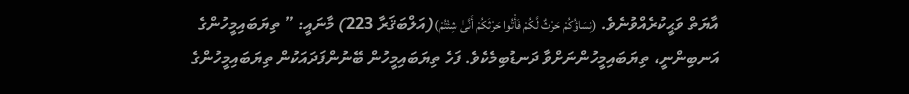އާޔަތް ވަޙީކުރެއްވުނެވެ. (نِسَاؤُكُمْ حَرْثٌ لَّكُمْ فَأْتُوا حَرْثَكُمْ أَنَّىٰ شِئْتُمْ)(އަލްބަޤަރާ 223) މާނައީ: ” ތިޔަބައިމީހުންގެ އަނބިންނީ، ތިޔަބައިމީހުންނަށްވާ ދަނޑުބިމެކެވެ. ފަހެ ތިޔަބައިމީހުން ބޭނުންފަދައަކުން ތިޔަބައިމީހުންގެ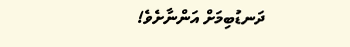ދަނޑުބިމަށް އަންނާށެވެ!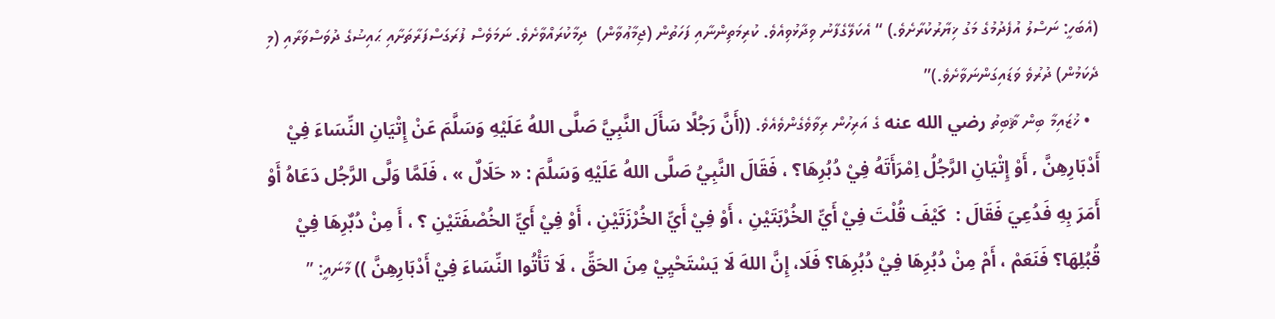(އެބަހީ: ނަސްލު އުފެދުމުގެ މަގު ޚިޔާރުކުރާށެވެ.) “ އެކަލޭގެފާނު ވިދާޅުވިއެވެ. ކުރިމަތިންނާއި ފަހަތުން (ޖިމާޢުވާން)  ދިމާކުރައްވާށެވެ. ނަމަވެސް ފުރަގަސްފަރާތަށާއި ޙައިޟުގެ ދުވަސްވަރާއި (މި ދެކަމުން) ދުރުވެ ވަޑައިގަންނަވާށެވެ.)”
  • ޚުޒައިމާ ބިން ޘާބިތު رضي الله عنه ގެ އަރިހުން ރިވާވެގެންވެއެވެ. ((أَنَّ رَجُلًا سَأَلَ النَّبِيَّ صَلَّى اللهُ عَلَيْهِ وَسَلَّمَ عَنْ إِتْيَانِ النِّسَاءَ فِيْ أَدْبَارِهِنَّ , أَوْ إِتْيَانِ الرَّجُلُ اِمْرَأَتَهُ فِيْ دُبُرِهَا؟ ، فَقَالَ النَّبِيُ صَلَّى اللهُ عَلَيْهِ وَسَلَّمَ : « حَلَالٌ » ، فَلَمَّا وَلَّى الرَّجُل دَعَاهُ أَوْ أَمَرَ بِهِ فَدُعِيَ فَقَالَ :  كَيْفَ قُلْتَ فِيْ أَيِّ الخُرْبَتَيْنِ ، أَوْ فِيْ أَيِّ الخُرْزَتَيْنِ ، أَوْ فِيْ أَيِّ الخُصْفَتَيْنِ ؟ ، أَ مِنْ دُبٌرِهَا فِيْ قُبُلِهَا؟ فَنَعَمْ ، أَمْ مِنْ دُبُرِهَا فِيْ دُبُرِهَا؟ فَلَا، إِنَّ اللهَ لَا يَسْتَحْيِيْ مِنَ الحَقِّ ، لَا تَأْتُوا النِّسَاءَ فِيْ أَدْبَارِهِنَّ )) މާނައީ: ”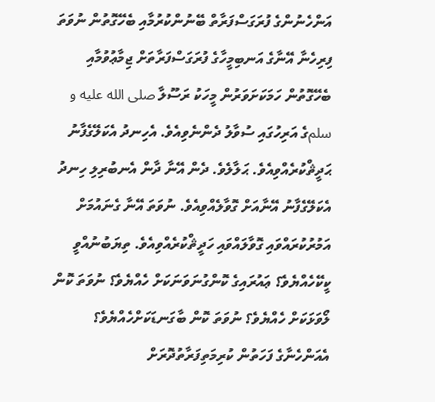އަންހެނުންގެ ފުރަގަސްފަރާތް ބޭނުންކުރުމާއި ބެހޭގޮތުން ނުވަތަ ފިރިހެނާ އޭނާގެ އަނބިމީހާގެ ފުރަގަސްފަރާތަށް ޖިމާޢުވުމާއި ބެހޭގޮތުން ހަމަކަށަވަރުން މީހަކު ރަސޫލާ صلى الله عليه و سلمގެ އަރިހުގައި ސުވާލު ދެންނެވިއެވެ. އެހިނދު އެކަލޭގެފާނު ޙަދީޘްކުރެއްވިއެވެ. ޙަލާލެވެ. ދެން އޭނާ ދާން އެނބުރިލި ހިނދު އެކަލޭގެފާނު އޭނާއަށް ގޮވާލެއްވިއެވެ. ނުވަތަ އޭނާ ގެނައުމަށް އަމުރުކުރައްވައި ގޮވާލައްވައި ހަދީޘްކުރެއްވިއެވެ. ތިޔަބުނުއްވީ ކީކޭހެއްޔެވެ؟ ޢައުރައިގެ ކޮންގުނަވަނަކަށް ހެއްޔެވެ؟ ނުވަތަ ކޮން ލޯވަޅަކަށް ހެއްޔެވެ؟ ނުވަތަ ކޮން ބާގަނޑަކަށްހެއްޔެވެ؟ އެއަންހެނާގެ ފަހަތުން ކުރިމަތިފަރާތުދޮރަށް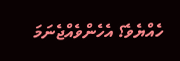ހެއްޔެވެ؟ އެހެންވެއްޖެނަމަ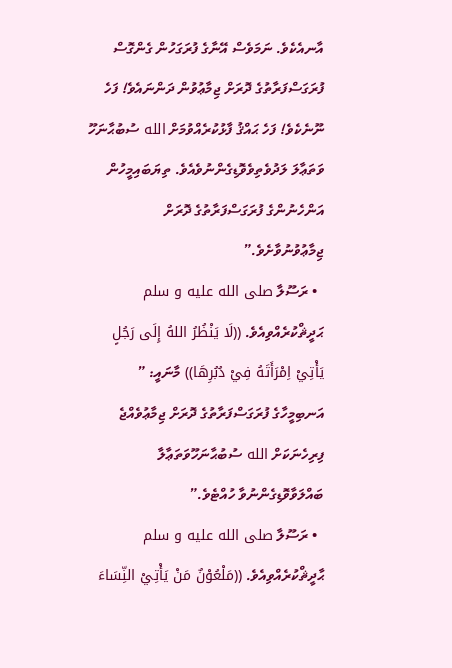އާނއެކެވެ. ނަމަވެސް އޭނާގެ ފުރަގަހުން ގެންގޮސް ފުރަގަސްފަރާތުގެ ދޮރަށް ޖިމާޢުވުން ދަންނައެވެ! ފަހެ ނޫނެކެވެ! ފަހެ ޙައްޤު ފާޅުކުރެއްވުމަށް الله ސުބުޙާނަހޫ ވަތަޢާލަ ލަދުވެތިވެވޮޑިގެންނުވެއެވެ. ތިޔަބައިމީހުން އަންހެނުންގެ ފުރަގަސްފަރާތުގެ ދޮރަށް ޖިމާޢުވުނުވާށެވެ.”
  • ރަސޫލާ صلى الله عليه و سلم ޙަދީޘްކުރެއްވިއެވެ. ((لَا يَنْظُرُ اللهُ إِلَى رَجُلٍ يَأْتِيْ اِمْرَأَتَهُ فِيْ دُبُرِهَا)) މާނައީ: ” އަނބިމީހާގެ ފުރަގަސްފަރާތުގެ ދޮރަށް ޖިމާޢުވެއްޖެ ފިރިހެނަކަށް الله ސުބުޙާނަހޫވަތަޢާލާ ބައްލަވާވޮޑިގެންނުވާ ހުއްޓެވެ.”
  • ރަސޫލާ صلى الله عليه و سلم ޙާދީޘްކުރެއްވިއެވެ. ((مَلْعُوْنٌ مَنْ يَأْتِيْ النِّسَاءَ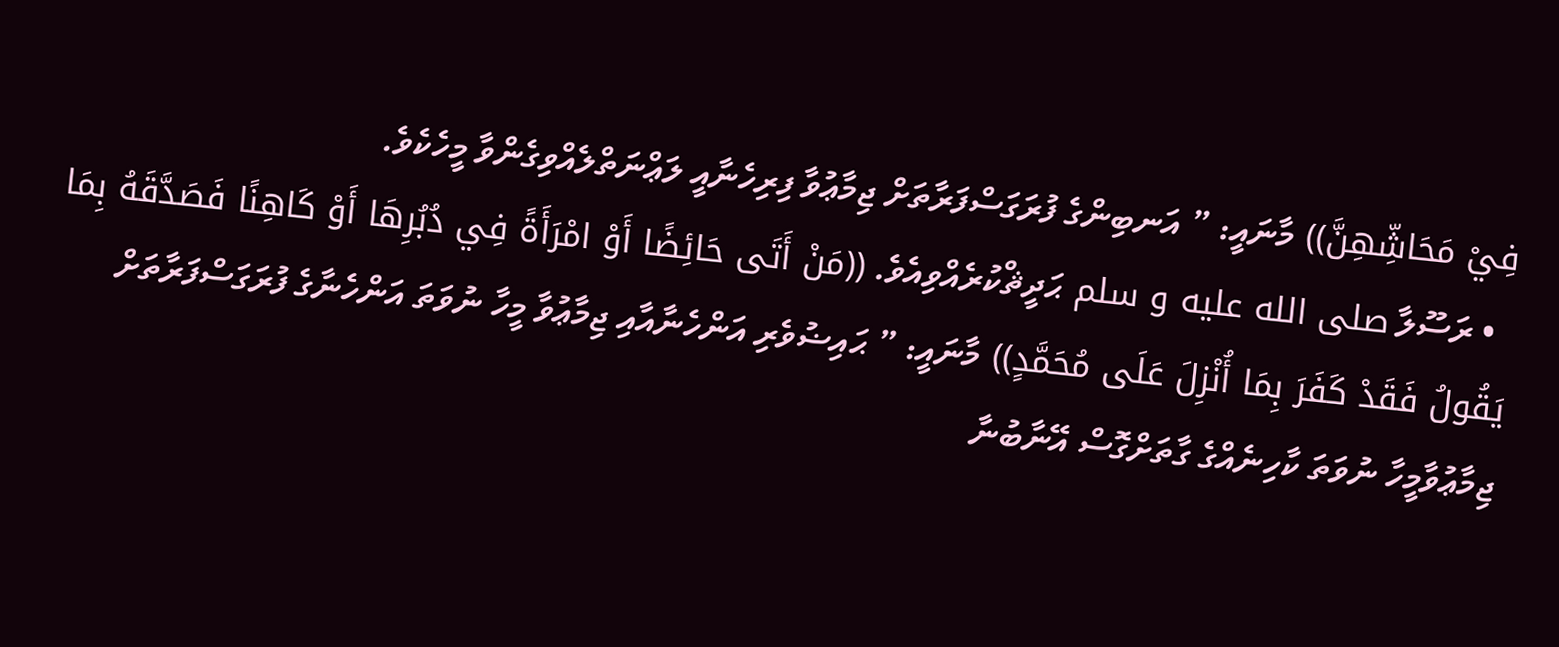فِيْ مَحَاشِّهِنَّ)) މާނައީ: ” އަނބިންގެ ފުރަގަސްފަރާތަށް ޖިމާޢުވާ ފިރިހެނާއީ ލަޢްނަތްލެއްވިގެންވާ މީހެކެވެ.
  • ރަސޫލާ صلى الله عليه و سلم ޙަދީޘްކުރެއްވިއެވެ. ((مَنْ أَتَى حَائِضًا أَوْ امْرَأَةً فِي دُبُرِهَا أَوْ كَاهِنًا فَصَدَّقَهُ بِمَا يَقُولُ فَقَدْ كَفَرَ بِمَا أُنْزِلَ عَلَى مُحَمَّدٍ)) މާނައީ: ” ޙައިޟުވެރި އަންހެނާއާއި ޖިމާޢުވާ މީހާ ނުވަތަ އަންހެނާގެ ފުރަގަސްފަރާތަށް ޖިމާޢުވާމީހާ ނުވަތަ ކާހިނެއްގެ ގާތަށްގޮސް އޭނާބުނާ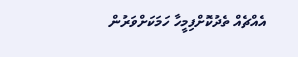އެއްޗެއް ތެދުކޮށްފިމީހާ ހަމަކަށްވަރުން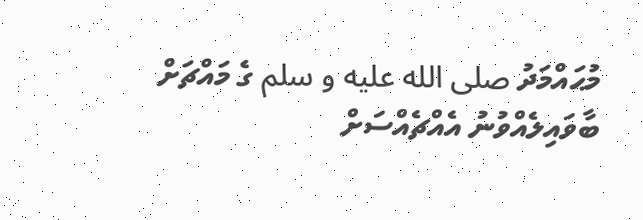މުޙައްމަދު صلى الله عليه و سلم ގެ މައްޗަށް ބާވައިލެއްވުނު އެއްޗެއްސަށް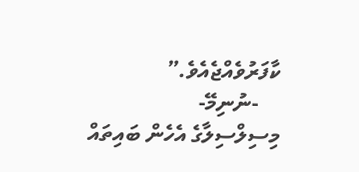ކާފަރުވެއްޖެއެވެ.”
    -ނުނިމޭ-
މިސިލްސިލާގެ އެހެން ބައިތައް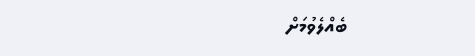ބެއްލެވުމަށް